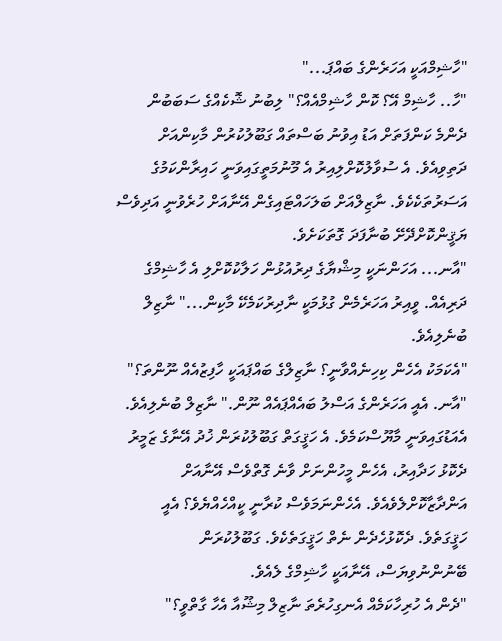"ހާޝިމްއަކީ އަހަރެންގެ ބައްޕަ..."
"ހާ.. ހާޝިމް އޭ؟ ކޮން ހާޝިމްއެއް؟" ލިބުނު ޝޮކެއްގެ ސަބަބުން ދެންމެ ކަންފަތަށް އަޑު އިވުނު ބަސްތައް ގަބޫލުކުރުން މާކިންއަށް ދަތިވިއެވެ. އެ ސުވާލުކޮށްލިއިރު އެ މޫނުމަތީގައިވަނީ ހައިރާންކަމުގެ އަސަރުތަކެކެވެ. ނާޒިލްއަށް ބަލަހައްޓައިގެން އޭނާއަށް ހުރެވުނީ އަދިވެސް ޔަޤީންކޮށްދޭށޭ ބުނާފަދަ ގޮތަކަށެވެ.
"އާނ... އަހަންނަކީ މިޝްޔާގެ ދިރުއުޅުން ހަލާކުކޮށްލި އެ ހާޝިމްގެ ދަރިއެއް. ވީއިރު އަހަރެމެން ގުޅުމަކީ ނާދިރުކަމެކޭ މާކިން..." ނާޒިލް ބުނެލިއެވެ.
"އެކަމަކު އެހެން ކިހިނެއްވާނީ؟ ނާޒިލްގެ ބައްޕައަކީ ހާފިޒުއެއް ނޫންތަ؟"
"އާނ. އެއީ އަހަރެންގެ އަސްލު ބައެއްޕައެއް ނޫން." ނާޒިލް ބުނެލިއެވެ. އެއަޑުގައިވަނީ މާޔޫސްކަމެވެ. އެ ހަޤީގަތް ގަބޫލުކުރަން ޚުދު އޭނާގެ ޒަމީރު ދެކޮޅު ހަދާއިރު، އެހެން މީހުންނަށް ވާނެ ގޮތްވެސް އޭނާއަށް އަންދާޒާކޮށްލެވެއެވެ. އެހެންނަމަވެސް ކުރާނީ ކީއްހެއްޔެވެ؟ އެއީ ހަޤީގަތެވެ. ދެކޮޅުހެދެން ނެތް ހަޤީގަތެކެވެ. ގަބޫލުކުރަން ބޭނުންނުވިޔަސް، އޭނާއަކީ ހާޝިމްގެ ލެއެވެ.
"ދެން އެ ހުރިހާކަމެއް އެނގިހުރެތަ ނާޒިލް މިޝޫއާ އެހާ ގާތްވީ؟"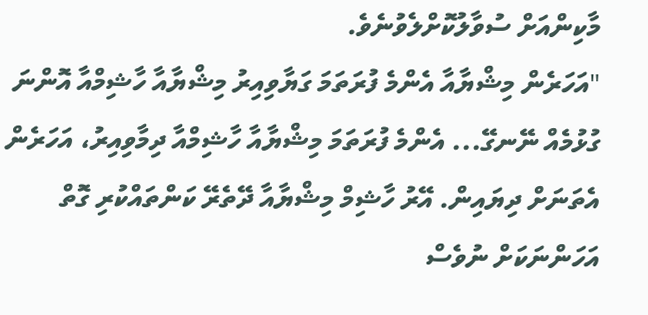މާކިންއަށް ސުވާލުކޮށްލެވުނެވެ.
"އަހަރެން މިޝްޔާއާ އެންމެ ފުރަތަމަ ގަޔާވިއިރު މިޝްޔާއާ ހާޝިމްއާ އޮންނަ ގުޅުމެއް ނޭނގޭ... އެންމެ ފުރަތަމަ މިޝްޔާއާ ހާޝިމްއާ ދިމާވިއިރު، އަހަރެން އެތަނަށް ދިޔައިން. އޭރު ހާޝިމް މިޝްޔާއާ ދޭތެރޭ ކަންތައްކުރި ގޮތް އަހަންނަކަށް ނުވެސް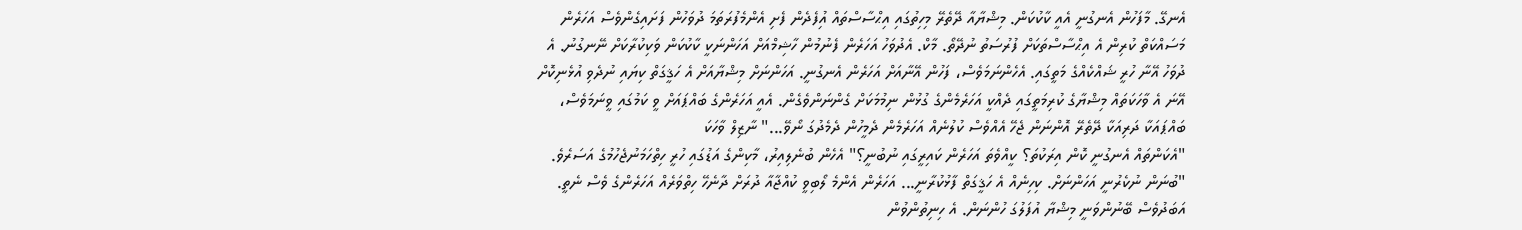އެނގޭ. މާފަހުން އެނގުނީ އެއީ ކާކުކަން. މިޝްޔާއާ ދޭތެރޭ މިހިތުގައި އިޙްސާސްތައް އިުފެދެން ފެށި އެންމެފުރަތަމަ ދުވަހުން ފަށައިގެންވެސް އަހަރެން މަސައްކަތް ކުރިން އެ އިޙްސާސްތަކަށް ފުރުސަތު ނުދޭތޯ. މާކް. އެދުވަހު އަހަރެން ފެނުމުން ހާޝިމްއަށް އަހަންނަކީ ކާކުކަން ވަކިކުރާކަށް ނޭނގުނު. އެ ދުވަހު އޭނާ ހުރީ ޝައްކެއްގެ މަތީގައި. އެހެންނަމަވެސް، ފަހުން އޭނާއަށް އަހަރެން އެނގުނީ. އަހަންނަށް މިޝްޔާއަށް އެ ހަޤީގަތް ކިޔައި ނުދެވި އުޅެނިކޮށް އޭނަ އެ ވާހަކަތައް މިޝްޔާގެ ކުރިމަތީގައި ދެއްކީ އަހަރެމެންގެ ގުޅުން ނިމުމަކަށް ގެންނަންވެގެން. އެއީ އަހަރެންގެ ބައްޕައަށް ވީ ކަމުގައި ވީނަމަވެސް، ބައްޕައަކާ ދަރިއަކާ ދޭތެރޭ އޮންނަން ޖެހޭ އެއްވެސް ކުލުނެއް އަހަރެމެން ދެމީހުން ދެމެދުގަ ނޯވޭ..." ނާޒިލް ވާހަކަ
"އެކަންތައް އެނގުނީ ކޮން އިރަކުތަ؟ ކީއްވެތަ އަހަރެން ކައިރީގައި ނުބުނީ؟" އެހެން ބުނެލިއިރު، މާކިންގެ އަޑުގައި ހުރީ ހިތްހަމަނުޖެހުމުގެ އަސަރެވެ.
"ބުނަން ނުކެރުނީ އަހަންނަށް. ކިހިނެއް އެ ހަޤީގަތް ފާޅުކުރާނީ... އަހަރެން އެންމެ ލޯބިވީ ކުއްޖާއާ ދުރަށް ދާނެހޭ ހިތްވަރެއް އަހަރެންގެ ވެސް ނެތީ. އަބަދުވެސް ބޭނުންވަނީ މިޝްޔާ އުފަލުގަ ހުންނަން. އެ ހިނިތުންވުން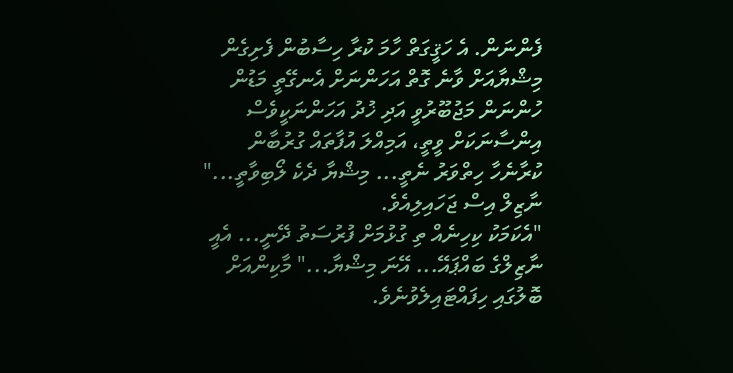ފެންނަން. އެ ހަޤީގަތް ހާމަ ކުރާ ހިސާބުން ފެށިގެން މިޝްޔާއަށް ވާނެ ގޮތް އަހަންނަށް އެނގޭތީ މަޑުން ހުންނަން މަޖުބޫރުވީ އަދި ޚުދު އަހަންނަކީވެސް އިންސާނަކަށް ވީތީ، އަމިއްލަ އުފާތައް ގުރުބާން ކުރާނެހާ ހިތްވަރު ނެތީ... މިޝްޔާ ދެކެ ލޯބިވާތީ..." ނާޒިލް އިސް ޖަހައިލިއެވެ.
"އެކަމަކު ކިހިނެއް ތި ގުޅުމަށް ފުރުސަތު ދޭނީ... އެއީ ނާޒިލްގެ ބައްޕައޭ... އޭނަ މިޝްޔާ..." މާކިންއަށް ބޮލުގައި ހިފައްޓައިލެވުނެވެ.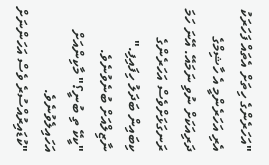"އަހަރެންގެ ހިތަށް އެތައް ފަހަރަކު އެރި އަހަރެންމީ އެ ހާޝިމްގެ ދަރިއަކަށް ނުވި ނަމައޭ. އޭނަ ހަމަ ރަނގަޅަށްވެސް އަހަރެންގެ ކިބައިން ބަދަލު ހިފައިފި." ނާޒިލްއަށް ބުނެވުނެވެ.
"ކީކޭ ތި ބުނީ؟" މާކިންއަށް އަހައިލެވުނެވެ.
"ކުޑައިރުއްސުރެ ވެސް އަހަންނަށް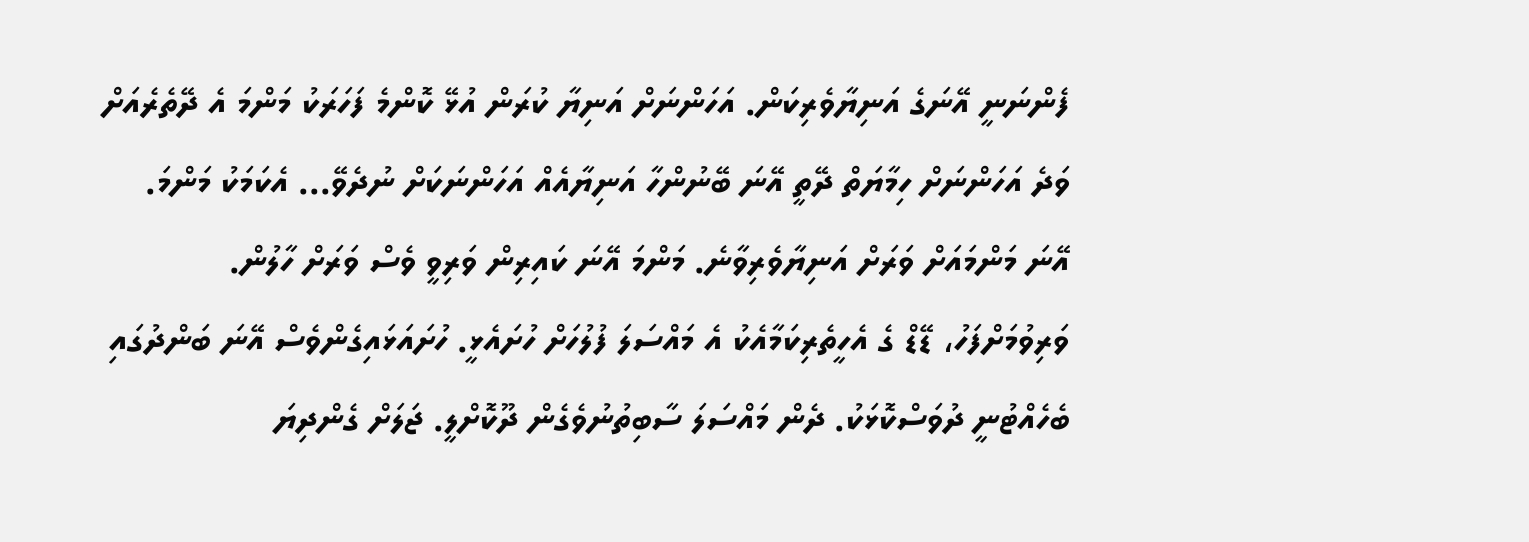ފެންނަނީ އޭނަގެ އަނިޔާވެރިކަން. އަހަންނަށް އަނިޔާ ކުރަން އުޅޭ ކޮންމެ ފަހަރަކު މަންމަ އެ ދޭތެރެއަށް ވަދެ އަހަންނަށް ހިމާޔަތް ދޭތީ އޭނަ ބޭނުންހާ އަނިޔާއެއް އަހަންނަކަށް ނުދެވޭ... އެކަމަކު މަންމަ. އޭނަ މަންމައަށް ވަރަށް އަނިޔާވެރިވާނެ. މަންމަ އޭނަ ކައިރިން ވަރިވީ ވެސް ވަރަށް ހާލުން. ވަރިވުމަށްފަހު، ޑޭޑް ގެ އެހީތެރިކަމާއެކު އެ މައްސަލަ ފުލުހަށް ހުށައެޅީ. ހުށައަޅައިގެންވެސް އޭނަ ބަންދުގައި ބެހެއްޓުނީ ދުވަސްކޮޅަކު. ދެން މައްސަލަ ސާބިތުނުވެގެން ދޫކޮށްލީ. ޖަލަށް ގެންދިޔަ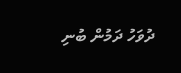ދުވަހު ދަމުން ބުނި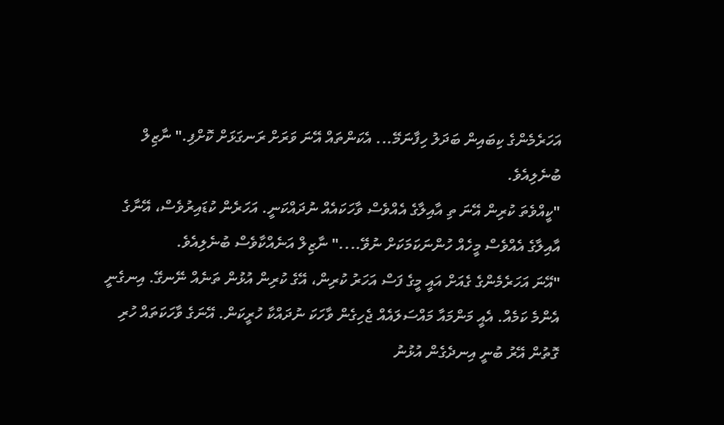އަހަރެމެންގެ ކިބައިން ބަދަލު ހިފާނަމޭ... އެކަންތައް އޭނަ ވަރަށް ރަނގަޅަށް ކޮށްފި." ނާޒިލް ބުނެލިއެވެ.
"ކީއްވެތަ ކުރިން އޭނަ ތި އާއިލާގެ އެއްވެސް ވާހަކައެއް ނުދައްކަނީ. އަހަރެން ކުޑައިރުވެސް، އޭނާގެ އާއިލާގެ އެއްވެސް މީހެއް ހުންނަކަމަކަށް ނުވޭ...." ނާޒިލް އަނެއްކާވެސް ބުނެލިއެވެ.
"އޭނަ އަހަރެމެންގެ ގެއަށް އައީ މީގެ ފަސް އަހަރު ކުރިން، އޭގެ ކުރިން އުޅުން ތަނެއް ނޭނގޭ. އިނގެނީ އެންމެ ކަމެއް. އެއީ މަންމައާ މައްސަލައެއް ޖެހިގެން ވާހަކަ ނުދައްކާ ހުރީކަން. އޭނަގެ ވާހަކަތައް ހުރި ގޮތުން އޭރު ބުނީ އިނދެގެން އުޅުނު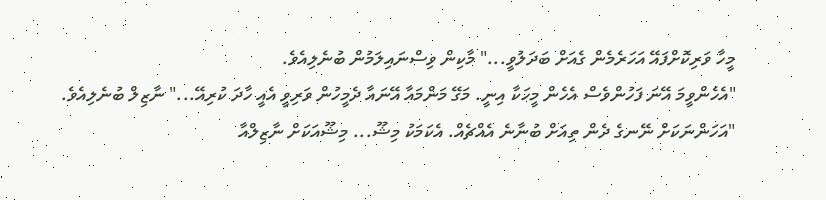މީހާ ވަރިކޮށްފައޭ އަހަރެމެން ގެއަށް ބަދަލުވީ..." މާކިން ވިސްނައިލަމުން ބުނެލިއެވެ.
"އެހެންވީމަ އޭނަ ފަހުންވެސް އެހެން މީހަކާ އިނީ. މަގޭ މަންމައާ އޭނައާ ދެމީހުން ވަރިވީ އެއީ ހާދަ ކުރިއޭ..." ނާޒިލް ބުނެލިއެވެ.
"އަހަންނަކަށް ނޭނގެ ދެން ތިއަށް ބުނާނެ އެއްޗެއް. އެކަމަކު މިޝޫ... މިޝޫއަކަށް ނާޒިލްއާ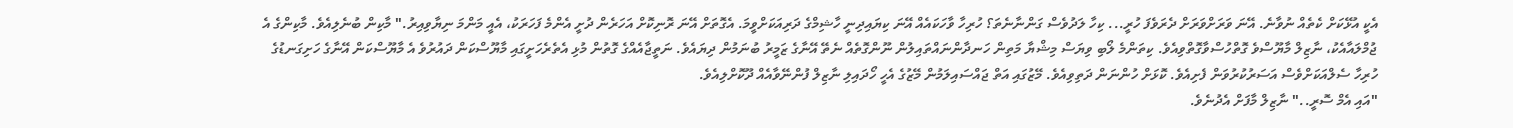އެކީ އުޅޭކަށް ކެތެއް ނުވާނެ. އޭނަ ވަރަށްވަރަށް ދެރަވެފަ ހުރީ... ކިހާ ލަދުވެސް ގަންނާނެތަ؟ ހުރިހާ ވާހަކައެއް އޭނަ ކިޔައިދިނީ ހާޝިމްގެ ދަރިއަކަށްވީމަ. އެގޮތަށް އޭނަ ރޮނިކޮށް އަހަރެން ދުށީ އެންމެ ފަހަރަކު، އެއީ މަންމަ ނިޔާވިއިރު." މާކިން ބުނެލިއެވެ. މާކިންގެ އެ ޖުމްލައާއެކު، ނާޒިލް މާޔޫސްވެ ގޮތްހުސްވާގޮތްވިއެވެ. ކިތަންމެ ލޯބި ވިޔަސް މިޝްޔާ މަތިން ހަނދާންނައްތައިލުން ނޫންގޮތެއް ނެތޭ އޭނާގެ ޒަމީރު ބުނަމުން ދިޔައެވެ. ނަތީޖާއެއްގެ ގޮތުން މުޅި އެތެރެހަށީގައި މާޔޫސްކަން ދައުރުވެ އެ މާޔޫސްކަން އޭނާގެ ހަށިގަނޑުގެ ހުރިހާ ސެލްއަކަށްވެސް އަސަރުކުރުވަން ފެށިއެވެ. ކޮޅަށް ހުންނަން ދަތިވިއެވެ. މޭޒުގައި އަތް ޖައްސައިލަމުން މޭޒުގެ އެހީ ހޯދައިލި ނާޒިލް ފުންނޭވާއެއް ދޫކޮށްލިއެވެ.
"އައި އެމް ސޮރީ.." ނާޒިލް މާފަށް އެދުނެވެ.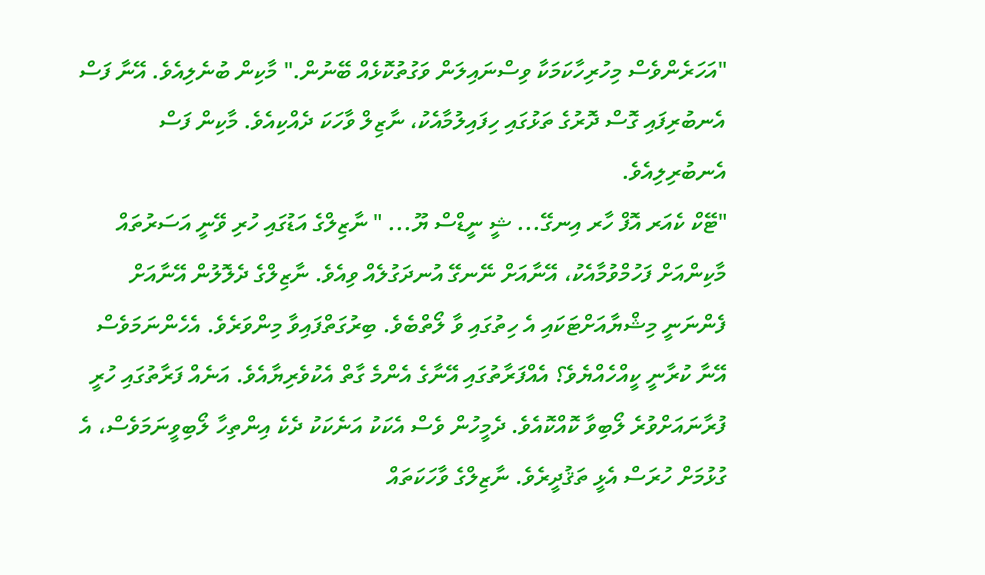"އަހަރެންވެސް މިހުރިހާކަމަކާ ވިސްނައިލަން ވަގުތުކޮޅެއް ބޭނުން." މާކިން ބުނެލިއެވެ. އޭނާ ފަސް އެނބުރިފައި ގޮސް ދޮރުގެ ތަޅުގައި ހިފައިލުމާއެކު، ނާޒިލް ވާހަކަ ދެއްކިއެވެ. މާކިން ފަސް އެނބުރިލިއެވެ.
"ޓޭކް ކެއަރ އޮފް ހާރ އިނގޭ... ޝީ ނީޑްސް ޔޫ... " ނާޒިލްގެ އަޑުގައި ހުރި ވޭނީ އަސަރުތައް މާކިންއަށް ފަހުމްވުމާއެކު، އޭނާއަށް ނޭނގޭ އުނދަގުލެއް ވިއެވެ. ނާޒިލްގެ ދެލޮލުން އޭނާއަށް ފެންނަނީ މިޝްޔާއަށްޓަކައި އެ ހިތުގައި ވާ ލޯތްބެވެ. ބިރުގަތްފައިވާ މިންވަރެވެ. އެހެންނަމަވެސް އޭނާ ކުރާނީ ކީއްހެއްޔެވެ؟ އެއްފަރާތުގައި އޭނާގެ އެންމެ ގާތް އެކުވެރިޔާއެވެ. އަނެއް ފަރާތުގައި ހުރީ ފުރާނައަށްވުރެ ލޯބިވާ ކޮއްކޮއެވެ. ދެމީހުން ވެސް އެކަކު އަނެކަކު ދެކެ އިންތިހާ ލޯބިވީނަމަވެސް، އެ ގުޅުމަށް ހުރަސް އެޅީ ތަޤުދީރެވެ. ނާޒިލްގެ ވާހަކަތައް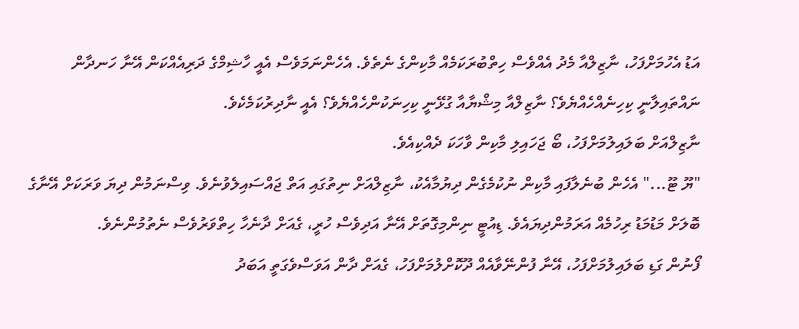އަޑު އެހުމަށްފަހު، ނާޒިލްއާ މެދު އެއްވެސް ހިތްބުރަކަމެއް މާކިންގެ ނެތެވެ. އެހެންނަމަވެސް އެއީ ހާޝިމްގެ ދަރިއެއްކަން އޭނާ ހަނދާން ނައްތައިލާނީ ކިހިނެއްހެއްޔެވެ؟ ނާޒިލްއާ މިޝްޔާއާ ގުޅޭނީ ކިހިނަކުންހެއްޔެވެ؟ އެއީ ނާދިރުކަމެކެވެ.
ނާޒިލްއަށް ބަލައިލުމަށްފަހު، ބޯ ޖަހައިލި މާކިން ވާހަކަ ދެއްކިއެވެ.
"ޔޫ ޓޫ..." އެހެން ބުނެލާފައި މާކިން ނުކުމެގެން ދިޔުމާއެކު، ނާޒިލްއަށް ނިތުގައި އަތް ޖައްސައިލެވުނެވެ. ވިސްނަމުން ދިޔަ ވަރަކަށް އޭނާގެ ބޮލަށް މަޑުމަޑު ރިހުމެއް އަރަމުންދިޔައެވެ. ޑިއުޓީ ނިންމިގޮތަށް އޭނާ އަދިވެސް ހުރީ، ގެއަށް ދާނެހާ ހިތްވަރުވެސް ނެތުމުންނެވެ.
ފޯނުން ގަޑި ބަލައިލުމަށްފަހު، އޭނާ ފުންނޭވާއެއް ދޫކޮށްލުމަށްފަހު، ގެއަށް ދާން އަވަސްވެގަތީ އަބަދު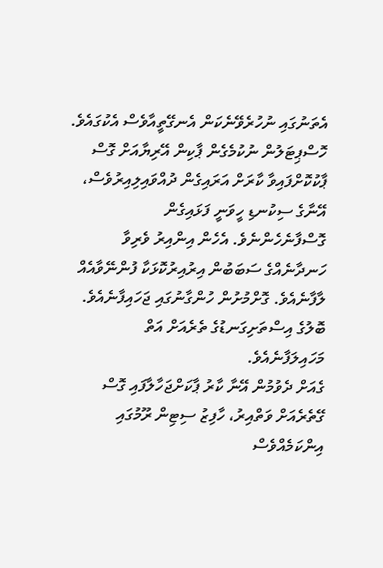އެތަނުގައި ނުހުރެވޭނެކަން އެނގޭތީއާވެސް އެކުގައެވެ. ހޮސްޕިޓަލުން ނުކުމެގެން ޕާކިން އޭރިޔާއަށް ގޮސް ޕާކުކޮށްފައިވާ ކާރަށް އަރައިގެން ދުއްވައިލިއިރުވެސް، އޭނާގެ ސިކުނޑި ހީވަނީ ފަޅައިގެން ގޮސްފާނެހެންނެވެ. އެހެން އިންއިރު ވެރިވާ ހަނދާނެއްގެ ސަބަބުން އިރުއިރުކޮޅަކާ ފުންނޭވާއެއް ލާފާނެއެވެ. ގޮށްމުށުން ހުންގާނުގައި ޖަހައިފާނެއެވެ. ބޮލުގެ އިސްތަށިގަނޑުގެ ތެރެއަށް އަތް މަހައިލަފާނެއެވެ.
ގެއަށް ދެވުމުން އޭނާ ކާރު ޕާކަށްޖަހާލާފައި ގޮސް ގޭތެރެއަށް ވަތްއިރު، ހާފިޒު ސިޓިން ރޫމުގައި އިންކަމެއްވެސް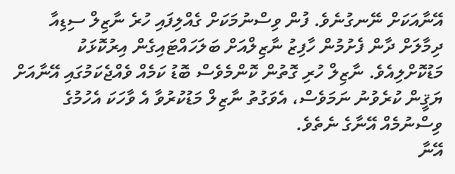އޭނާއަކަށް ނޭނގުނެވެ. ފުން ވިސްނުމަކަށް ގެއްލިފައި ހުރެ ނާޒިލް ސިޑިއާ ދިމާލަށް ދާން ފެށުމުން ހާފިޒު ނާޒިލްއަށް ބަލަހައްޓައިގެން އިރުކޮޅަކު މަޑުކޮށްލިއެވެ. ނާޒިލް ހުރި ގޮތުން ކޮންމެވެސް ބޮޑު ކަމެއް ވެއްޖެކަމުގައި އޭނާއަށް ޔަޤީން ކުރެވުނު ނަމަވެސް، އެވަގުތު ނާޒިލް މަޑުކުރުވާ އެ ވާހަކަ އެހުމުގެ ވިސްނުމެއް އޭނާގެ ނެތެވެ.
އޭނާ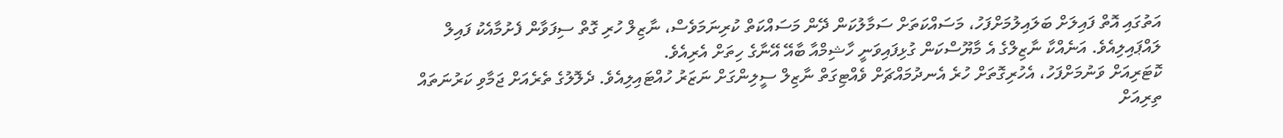އަތުގައި އޮތް ފައިލަށް ބަލައިލުމަށްފަހު، މަސައްކަތަށް ސަމާލުކަން ދޭން މަސައްކަތް ކުރިނަމަވެސް، ނާޒިލް ހުރި ގޮތް ސިފަވާން ފެށުމާއެކު ފައިލް ލައްޕައިލިއެވެ. އަނެއްކާ ނާޒިލްގެ އެ މާޔޫސްކަން ގުޅިފައިވަނީ ހާޝިމްއާ ބާއޭ އޭނާގެ ހިތަށް އެރިއެވެ.
ކޮޓަރިއަށް ވަނުމަށްފަހު، އެހުރިގޮތަށް ހުރެ އެނދުމައްޗަށް ވެއްޓިގަތް ނާޒިލް ސީލިންގަށް ނަޒަރު ހުއްޓައިލިއެވެ. ދެލޮލުގެ ތެރެއަށް ޖަމާވި ކަރުނަތައް ތިރިއަށް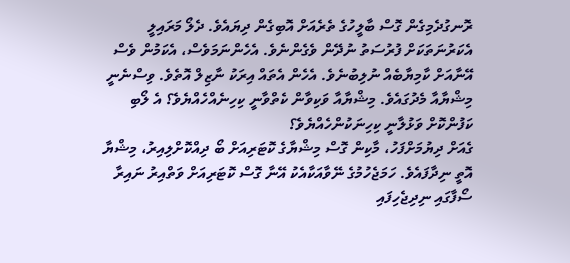ރޮނގުދެމިގެން ގޮސް ބާލީހުގެ ތެރެއަށް އޮބިގެން ދިޔައެވެ. ދެލޯ މަރައިލީ އެކަރުނަތަކަށް ފުރުސަތު ނުދޭން ވެގެންނެވެ. އެހެންނަމަވެސް، އެކަމުން ވެސް އޭނާއަށް ކާމިޔާބެއް ނުލިބުނެވެ. އެހެން އެތައް އިރަކު ނާޒިލް އޮތެވެ. ވިސްނެނީ މިޝްޔާއާ މެދުގައެވެ. މިޝްޔާއާ ވަކިވާން ކެތްވާނީ ކިހިނެއްހެއްޔެވެ؟ އެ ލޯބި ކަފުންކޮށް ވަޅުލާނީ ކިހިނަކުންހެއްޔެވެ؟
ގެއަށް ދިޔުމަށްފަހު، މާކިން ގޮސް މިޝްޔާގެ ކޮޓަރިއަށް ބޯ ދިއްކޮށްލިއިރު، މިޝްޔާ އޮތީ ނިދާފައެވެ. ހަމަޖެހުމުގެ ނޭވާއަކާއެކު އޭނާ ގޮސް ކޮޓަރިއަށް ވަތްއިރު ނައިރާ ސޯފާގައި ނިދިޖެހިފައި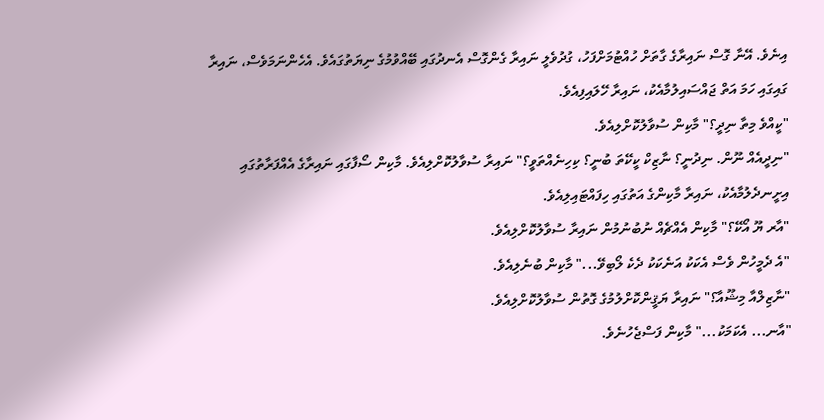އިނެވެ. އޭނާ ގޮސް ނައިރާގެ ގާތަށް ހުއްޓުމަށްފަހު، ގުދުވެލީ ނައިރާ ގެންގޮސް އެނދުގައި ބޭއްވުމުގެ ނިޔަތުގައެވެ. އެހެންނަމަވެސް، ނައިރާ ގައިގައި ހަމަ އަތް ޖައްސައިލުމާއެކު، ނައިރާ ހޭލައިފިއެވެ.
"ކީއްވެ މިތާ ނިދީ؟" މާކިން ސުވާލުކޮށްލިއެވެ.
"ނިދީއެއް ނޫން. ނިދުނީ؟ ނާޒިކް ކީކޭތަ ބުނީ؟ ކިހިނެއްތަވީ؟" ނައިރާ ސުވާލުކޮށްލިއެވެ. މާކިން ސޯފާގައި ނައިރާގެ އެއްފަރާތުގައި އިށީނދެލުމާއެކު، ނައިރާ މާކިންގެ އަތުގައި ހިފައްޓައިލިއެވެ.
"އާރ ޔޫ އޯކޭ؟" މާކިން އެއްޗެއް ނުބުނުމުން ނައިރާ ސުވާލުކޮށްލިއެވެ.
"އެ ދެމީހުން ވެސް އެކަކު އަނެކަކު ދެކެ ލޯބިވޭ..." މާކިން ބުނެލިއެވެ.
"ނާޒިލްއާ މިޝޫއާ؟" ނައިރާ ޔަޤީންކޮށްލުމުގެ ގޮތުން ސުވާލުކޮށްލިއެވެ.
"އާނ... އެކަމަކު..." މާކިން ފަސްޖެހުނެވެ.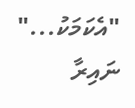"އެކަމަކު..." ނައިރާ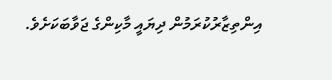އިންތިޒާރުކުރަމުން ދިޔައީ މާކިންގެ ޖަވާބަކަށެވެ.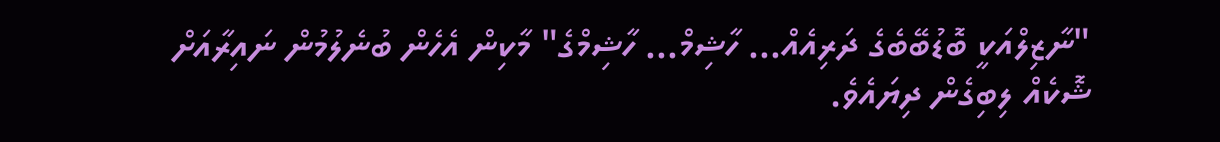"ނާޒިލްއަކީ ބޮޑުބޭބެގެ ދަރިއެއް... ހާޝިމް... ހާޝިމްގެ" މާކިން އެހެން ބުނެލުމުން ނައިރާއަށް ޝޮކެއް ލިބިގެން ދިޔައެވެ.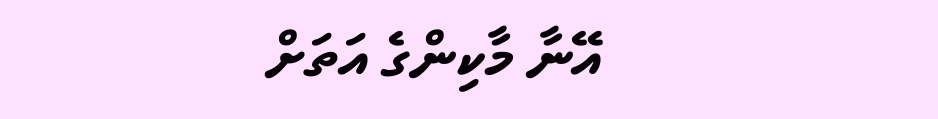އޭނާ މާކިންގެ އަތަށް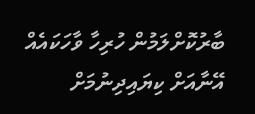ބާރުކޮށްލަމުން ހުރިހާ ވާހަކައެއް އޭނާއަށް ކިޔައިދިނުމަށް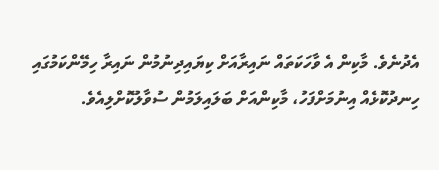އެދުނެވެ. މާކިން އެ ވާހަކަތައް ނައިރާއަށް ކިޔައިދިނުމުން ނައިރާ ހިމޭންކަމުގައި ހިނދުކޮޅެއް އިނުމަށްފަހު، މާކިންއަށް ބަލައިލަމުން ސުވާލުކޮށްލިއެވެ.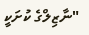"ނާޒިލްގެ ކުށަކީ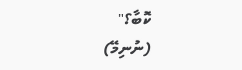ކޮބާ؟"
(ނުނިމޭ)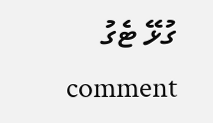ގުޅޭ ޓެގު
comment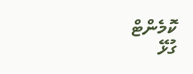ކޮމެންޓް
ގުޅޭ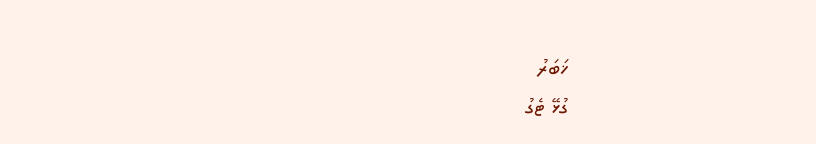ޚަބަރު
ގުޅޭ ޓެގު